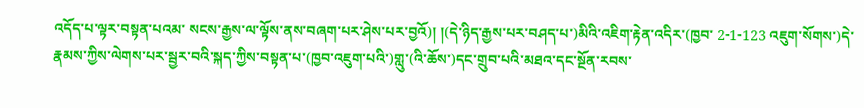འདོད་པ་ལྟར་བསྟན་པའམ་ སངས་རྒྱས་ལ་ལྟོས་ནས་བཞག་པར་ཤེས་པར་བྱའོ)། །(དེ་ཉིད་རྒྱས་པར་བཤད་པ་)མིའི་འཇིག་རྟེན་འདིར་(ཁྱབ་ 2-1-123 འཇུག་སོགས་)དེ་རྣམས་ཀྱིས་ལེགས་པར་སྦྱར་བའི་སྐད་ཀྱིས་བསྟན་པ་(ཁྱབ་འཇུག་པའི་)གླུ་(འི་ཆོས་)དང་གྲུབ་པའི་མཐའ་དང་སྔོན་རབས་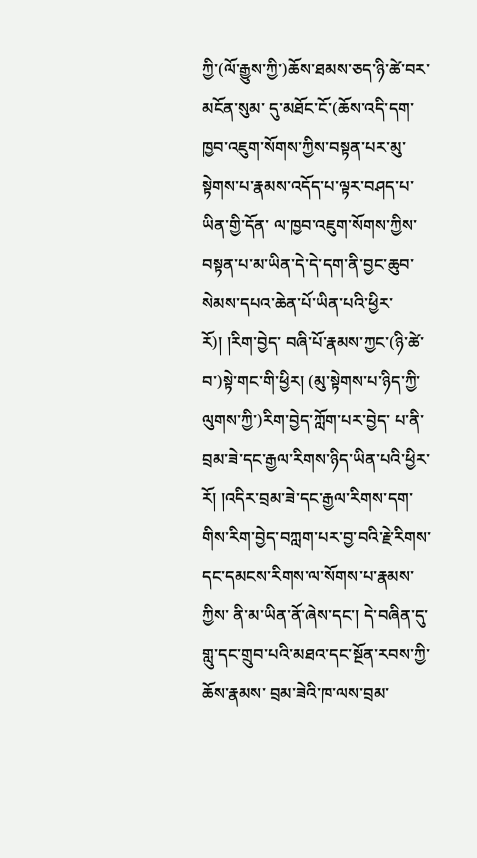ཀྱི་(ལོ་རྒྱུས་ཀྱི་)ཆོས་ཐམས་ཅད་ཉི་ཚེ་བར་མངོན་སུམ་ དུ་མཐོང་ངོ་(ཆོས་འདི་དག་ཁྱབ་འཇུག་སོགས་ཀྱིས་བསྟན་པར་མུ་སྟེགས་པ་རྣམས་འདོད་པ་ལྟར་བཤད་པ་ཡིན་གྱི་དོན་ ལ་ཁྱབ་འཇུག་སོགས་ཀྱིས་བསྟན་པ་མ་ཡིན་དེ་དེ་དག་ནི་བྱང་ཆུབ་སེམས་དཔའ་ཆེན་པོ་ཡིན་པའི་ཕྱིར་རོ)། །རིག་བྱེད་ བཞི་པོ་རྣམས་ཀྱང་(ཉི་ཚེ་བ་)སྟེ་གང་གི་ཕྱིར། (མུ་སྟེགས་པ་ཉིད་ཀྱི་ལུགས་ཀྱི་)རིག་བྱེད་ཀློག་པར་བྱེད་ པ་ནི་བྲམ་ཟེ་དང་རྒྱལ་རིགས་ཉིད་ཡིན་པའི་ཕྱིར་རོ། །འདིར་བྲམ་ཟེ་དང་རྒྱལ་རིགས་དག་ གིས་རིག་བྱེད་བཀླག་པར་བྱ་བའི་རྗེ་རིགས་དང་དམངས་རིགས་ལ་སོགས་པ་རྣམས་ཀྱིས་ ནི་མ་ཡིན་ནོ་ཞེས་དང་། དེ་བཞིན་དུ་གླུ་དང་གྲུབ་པའི་མཐའ་དང་སྔོན་རབས་ཀྱི་ཆོས་རྣམས་ བྲམ་ཟེའི་ཁ་ལས་བྲམ་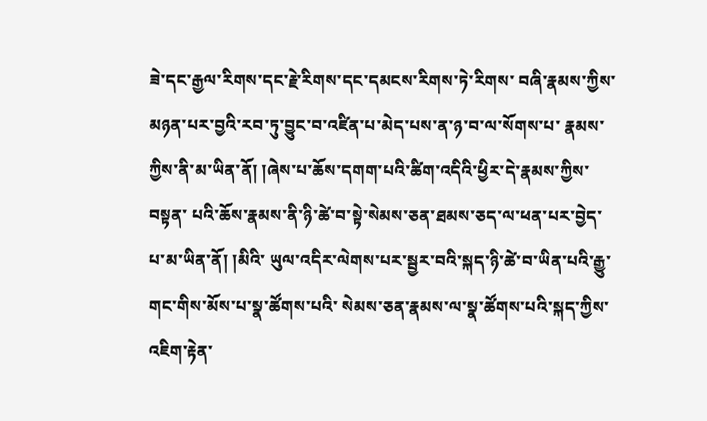ཟེ་དང་རྒྱལ་རིགས་དང་རྗེ་རིགས་དང་དམངས་རིགས་ཏེ་རིགས་ བཞི་རྣམས་ཀྱིས་མཉན་པར་བྱའི་རབ་ཏུ་བྱུང་བ་འཛིན་པ་མེད་པས་ན་ཉ་བ་ལ་སོགས་པ་ རྣམས་ཀྱིས་ནི་མ་ཡིན་ནོ། །ཞེས་པ་ཆོས་དགག་པའི་ཚིག་འདིའི་ཕྱིར་དེ་རྣམས་ཀྱིས་བསྟན་ པའི་ཆོས་རྣམས་ནི་ཉི་ཚེ་བ་སྟེ་སེམས་ཅན་ཐམས་ཅད་ལ་ཕན་པར་བྱེད་པ་མ་ཡིན་ནོ། །མིའི་ ཡུལ་འདིར་ལེགས་པར་སྦྱར་བའི་སྐད་ཉི་ཚེ་བ་ཡིན་པའི་རྒྱུ་གང་གིས་མོས་པ་སྣ་ཚོགས་པའི་ སེམས་ཅན་རྣམས་ལ་སྣ་ཚོགས་པའི་སྐད་ཀྱིས་འཇིག་རྟེན་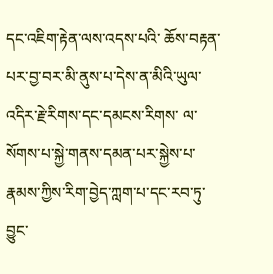དང་འཇིག་རྟེན་ལས་འདས་པའི་ ཆོས་བརྟན་པར་བྱ་བར་མི་ནུས་པ་དེས་ན་མིའི་ཡུལ་འདིར་རྗེ་རིགས་དང་དམངས་རིགས་ ལ་སོགས་པ་སྐྱེ་གནས་དམན་པར་སྐྱེས་པ་རྣམས་ཀྱིས་རིག་བྱེད་ཀླག་པ་དང་རབ་ཏུ་བྱུང་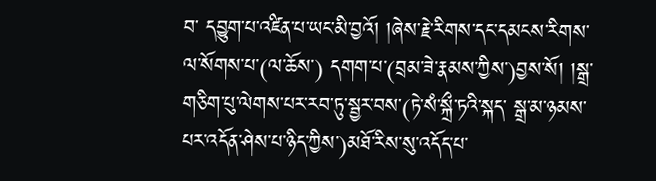བ་ དབྱུག་པ་འཛིན་པ་ཡང་མི་བྱའོ། །ཞེས་རྗེ་རིགས་དང་དམངས་རིགས་ལ་སོགས་པ་(ལ་ཆོས་) དགག་པ་(བྲམ་ཟེ་རྣམས་ཀྱིས་)བྱས་སོ། །སྒྲ་གཅིག་པུ་ལེགས་པར་རབ་ཏུ་སྦྱར་བས་(ཏེ་སཾ་སྐྲྀ་ཏའི་སྐད་ སྒྲ་མ་ཉམས་པར་འདོན་ཤེས་པ་ཉིད་ཀྱིས་)མཐོ་རིས་སུ་འདོད་པ་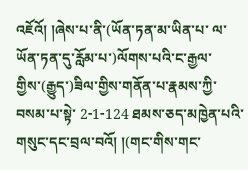འཇོའོ། །ཞེས་པ་ནི་(ཡོན་ཏན་མ་ཡིན་པ་ ལ་ཡོན་ཏན་དུ་རློམ་པ་)ལོགས་པའི་ང་རྒྱལ་གྱིས་(རྒྱུད་)ཟིལ་གྱིས་གནོན་པ་རྣམས་ཀྱི་བསམ་པ་སྟེ་ 2-1-124 ཐམས་ཅད་མཁྱེན་པའི་གསུང་དང་བྲལ་བའོ། །(གང་གིས་གང་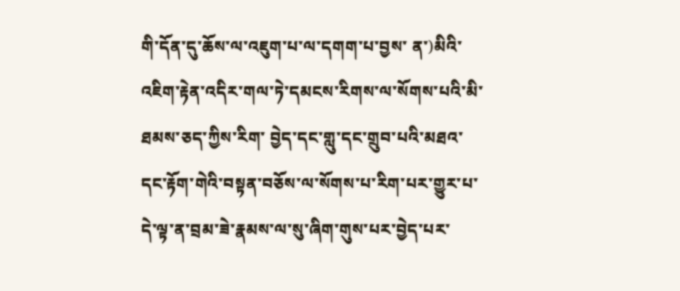གི་དོན་དུ་ཆོས་ལ་འཇུག་པ་ལ་དགག་པ་བྱས་ ན་)མིའི་འཇིག་རྟེན་འདིར་གལ་ཏེ་དམངས་རིགས་ལ་སོགས་པའི་མི་ཐམས་ཅད་ཀྱིས་རིག་ བྱེད་དང་གླུ་དང་གྲུབ་པའི་མཐའ་དང་རྟོག་གེའི་བསྟན་བཅོས་ལ་སོགས་པ་རིག་པར་གྱུར་པ་ དེ་ལྟ་ན་བྲམ་ཟེ་རྣམས་ལ་སུ་ཞིག་གུས་པར་བྱེད་པར་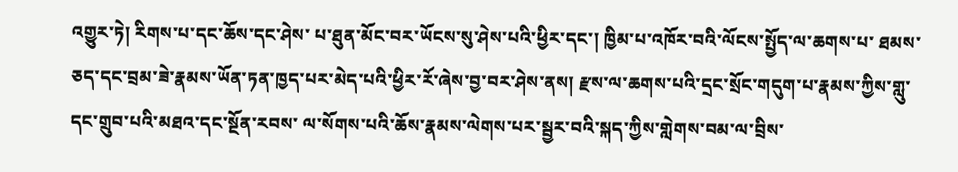འགྱུར་ཏེ། རིགས་པ་དང་ཆོས་དང་ཤེས་ པ་ཐུན་མོང་བར་ཡོངས་སུ་ཤེས་པའི་ཕྱིར་དང་། ཁྱིམ་པ་འཁོར་བའི་ལོངས་སྤྱོད་ལ་ཆགས་པ་ ཐམས་ཅད་དང་བྲམ་ཟེ་རྣམས་ཡོན་ཏན་ཁྱད་པར་མེད་པའི་ཕྱིར་རོ་ཞེས་བྱ་བར་ཤེས་ནས། རྫས་ལ་ཆགས་པའི་དྲང་སྲོང་གདུག་པ་རྣམས་ཀྱིས་གླུ་དང་གྲུབ་པའི་མཐའ་དང་སྔོན་རབས་ ལ་སོགས་པའི་ཆོས་རྣམས་ལེགས་པར་སྦྱར་བའི་སྐད་ཀྱིས་གླེགས་བམ་ལ་བྲིས་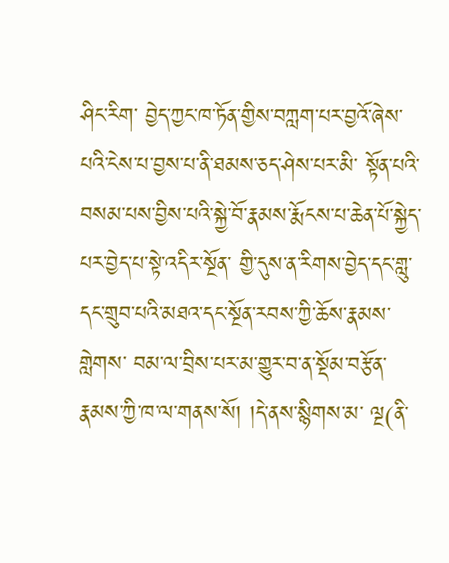ཤིང་རིག་ བྱེད་ཀྱང་ཁ་ཏོན་གྱིས་བཀླག་པར་བྱའོ་ཞེས་པའི་ངེས་པ་བྱས་པ་ནི་ཐམས་ཅད་ཤེས་པར་མི་ སྟོན་པའི་བསམ་པས་བྱིས་པའི་སྐྱེ་བོ་རྣམས་རྨོངས་པ་ཆེན་པོ་སྐྱེད་པར་བྱེད་པ་སྟེ་འདིར་སྔོན་ གྱི་དུས་ན་རིགས་བྱེད་དང་གླུ་དང་གྲུབ་པའི་མཐའ་དང་སྔོན་རབས་ཀྱི་ཆོས་རྣམས་གླེགས་ བམ་ལ་བྲིས་པར་མ་གྱུར་བ་ན་སྡོམ་བརྩོན་རྣམས་ཀྱི་ཁ་ལ་གནས་སོ། །དེ་ནས་སྙིགས་མ་ ལྔ(ནི་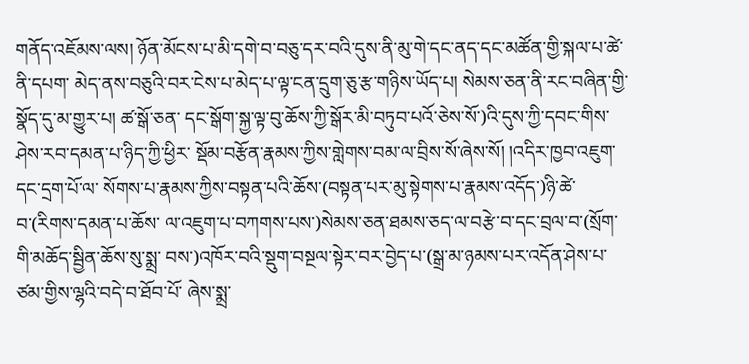གནོད་འཇོམས་ལས། ཉོན་མོངས་པ་མི་དགེ་བ་བཅུ་དར་བའི་དུས་ནི་མུ་གེ་དང་ནད་དང་མཚོན་གྱི་སྐལ་པ་ཚེ་ནི་དཔག་ མེད་ནས་བཅུའི་བར་ངེས་པ་མེད་པ་ལྟ་ངན་དྲུག་ཅུ་རྩ་གཉིས་ཡོད་པ། སེམས་ཅན་ནི་རང་བཞིན་གྱི་སྣོད་དུ་མ་གྱུར་པ། ཚ་སྒོ་ཅན་ དང་སྒོག་སྐྱ་ལྟ་བུ་ཆོས་ཀྱི་སྒོར་མི་བཏུབ་པའོ་ཅེས་སོ་)འི་དུས་ཀྱི་དབང་གིས་ཤེས་རབ་དམན་པ་ཉིད་ཀྱི་ཕྱིར་ སྡོམ་བརྩོན་རྣམས་ཀྱིས་གླེགས་བམ་ལ་བྲིས་སོ་ཞེས་སོ། །འདིར་ཁྱབ་འཇུག་དང་དྲག་པོ་ལ་ སོགས་པ་རྣམས་ཀྱིས་བསྟན་པའི་ཆོས་(བསྟན་པར་མུ་སྟེགས་པ་རྣམས་འདོད་)ཉི་ཚེ་བ་(རིགས་དམན་པ་ཆོས་ ལ་འཇུག་པ་བཀགས་པས་)སེམས་ཅན་ཐམས་ཅད་ལ་བརྩེ་བ་དང་བྲལ་བ་(སྲོག་གི་མཆོད་སྦྱིན་ཆོས་སུ་སྨྲ་ བས་)འཁོར་བའི་སྡུག་བསྔལ་སྟེར་བར་བྱེད་པ་(སྒྲ་མ་ཉམས་པར་འདོན་ཤེས་པ་ཙམ་གྱིས་ལྷའི་བདེ་བ་ཐོབ་པོ་ ཞེས་སྨྲ་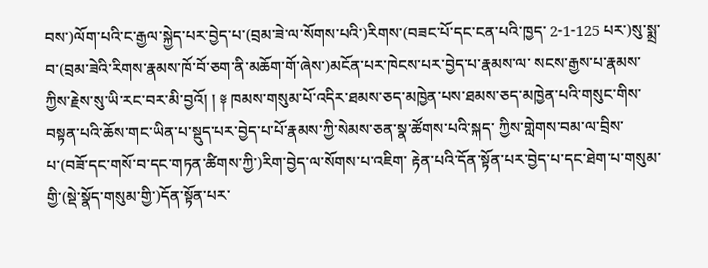བས་)ལོག་པའི་ང་རྒྱལ་སྐྱེད་པར་བྱེད་པ་(བྲམ་ཟེ་ལ་སོགས་པའི་)རིགས་(བཟང་པོ་དང་ངན་པའི་ཁྱད་ 2-1-125 པར་)སུ་སྨྲ་བ་(བྲམ་ཟེའི་རིགས་རྣམས་ཁོ་བོ་ཅག་ནི་མཆོག་གོ་ཞེས་)མངོན་པར་ཁེངས་པར་བྱེད་པ་རྣམས་ལ་ སངས་རྒྱས་པ་རྣམས་ཀྱིས་རྗེས་སུ་ཡི་རང་བར་མི་བྱའོ། ། ༈ ཁམས་གསུམ་པོ་འདིར་ཐམས་ཅད་མཁྱེན་པས་ཐམས་ཅད་མཁྱེན་པའི་གསུང་གིས་ བསྟན་པའི་ཆོས་གང་ཡིན་པ་སྡུད་པར་བྱེད་པ་པོ་རྣམས་ཀྱི་སེམས་ཅན་སྣ་ཚོགས་པའི་སྐད་ ཀྱིས་གླེགས་བམ་ལ་བྲིས་པ་(བཟོ་དང་གསོ་བ་དང་གཏན་ཚིགས་ཀྱི་)རིག་བྱེད་ལ་སོགས་པ་འཇིག་ རྟེན་པའི་དོན་སྟོན་པར་བྱེད་པ་དང་ཐེག་པ་གསུམ་གྱི་(སྡེ་སྣོད་གསུམ་གྱི་)དོན་སྟོན་པར་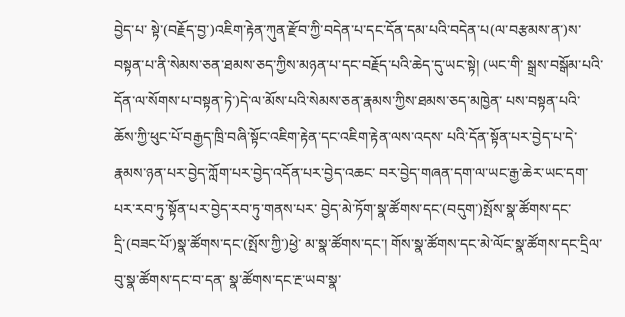བྱེད་པ་ སྟེ་(བརྗོད་བྱ་)འཇིག་རྟེན་ཀུན་རྫོབ་ཀྱི་བདེན་པ་དང་དོན་དམ་པའི་བདེན་པ(ལ་བརྩམས་ན་)ས་ བསྟན་པ་ནི་སེམས་ཅན་ཐམས་ཅད་ཀྱིས་མཉན་པ་དང་བརྗོད་པའི་ཆེད་དུ་ཡང་སྟེ། (ཡང་གི་ སྒྲས་བསྒོམ་པའི་དོན་ལ་སོགས་པ་བསྟན་ཏེ་)དེ་ལ་མོས་པའི་སེམས་ཅན་རྣམས་ཀྱིས་ཐམས་ཅད་མཁྱེན་ པས་བསྟན་པའི་ཆོས་ཀྱི་ཕུང་པོ་བརྒྱད་ཁྲི་བཞི་སྟོང་འཇིག་རྟེན་དང་འཇིག་རྟེན་ལས་འདས་ པའི་དོན་སྟོན་པར་བྱེད་པ་དེ་རྣམས་ཉན་པར་བྱེད་ཀློག་པར་བྱེད་འདོན་པར་བྱེད་འཆང་ བར་བྱེད་གཞན་དག་ལ་ཡང་རྒྱ་ཆེར་ཡང་དག་པར་རབ་ཏུ་སྟོན་པར་བྱེད་རབ་ཏུ་གནས་པར་ བྱེད་མེ་ཏོག་སྣ་ཚོགས་དང་(བདུག་)སྤོས་སྣ་ཚོགས་དང་དྲི་(བཟང་པོ་)སྣ་ཚོགས་དང་(སྤོས་ཀྱི་)ཕྱེ་ མ་སྣ་ཚོགས་དང་། གོས་སྣ་ཚོགས་དང་མེ་ལོང་སྣ་ཚོགས་དང་དྲིལ་བུ་སྣ་ཚོགས་དང་བ་དན་ སྣ་ཚོགས་དང་རྔ་ཡབ་སྣ་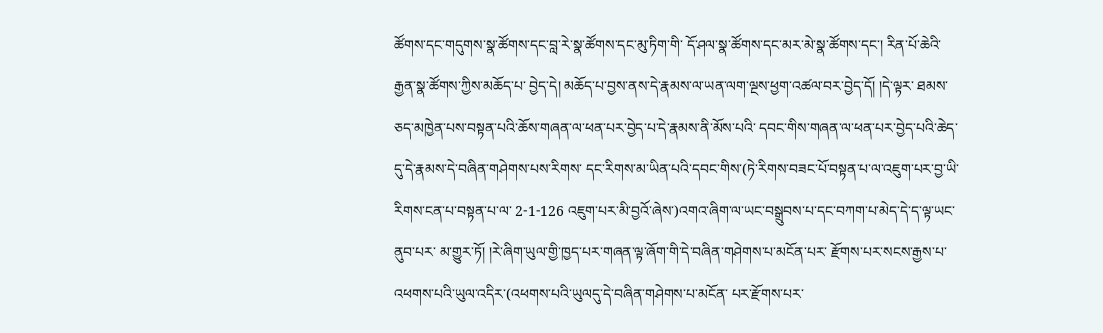ཚོགས་དང་གདུགས་སྣ་ཚོགས་དང་བླ་རེ་སྣ་ཚོགས་དང་མུ་ཏིག་གི་ དོ་ཤལ་སྣ་ཚོགས་དང་མར་མེ་སྣ་ཚོགས་དང་། རིན་པོ་ཆེའི་རྒྱན་སྣ་ཚོགས་ཀྱིས་མཆོད་པ་ བྱེད་དེ། མཆོད་པ་བྱས་ནས་དེ་རྣམས་ལ་ཡན་ལག་ལྔས་ཕྱག་འཚལ་བར་བྱེད་དོ། །དེ་ལྟར་ ཐམས་ཅད་མཁྱེན་པས་བསྟན་པའི་ཆོས་གཞན་ལ་ཕན་པར་བྱེད་པ་དེ་རྣམས་ནི་མོས་པའི་ དབང་གིས་གཞན་ལ་ཕན་པར་བྱེད་པའི་ཆེད་དུ་དེ་རྣམས་དེ་བཞིན་གཤེགས་པས་རིགས་ དང་རིགས་མ་ཡིན་པའི་དབང་གིས་(ཏེ་རིགས་བཟང་པོ་བསྟན་པ་ལ་འཇུག་པར་བྱ་ཡི་རིགས་ངན་པ་བསྟན་པ་ལ་ 2-1-126 འཇུག་པར་མི་བྱའོ་ཞེས་)འགའ་ཞིག་ལ་ཡང་བསྒྲུབས་པ་དང་བཀག་པ་མེད་དེ་ད་ལྟ་ཡང་ནུབ་པར་ མ་གྱུར་ཏོ། །རེ་ཞིག་ཡུལ་གྱི་ཁྱད་པར་གཞན་ལྟ་ཞོག་གི་དེ་བཞིན་གཤེགས་པ་མངོན་པར་ རྫོགས་པར་སངས་རྒྱས་པ་འཕགས་པའི་ཡུལ་འདིར་(འཕགས་པའི་ཡུལདུ་དེ་བཞིན་གཤེགས་པ་མངོན་ པར་རྫོགས་པར་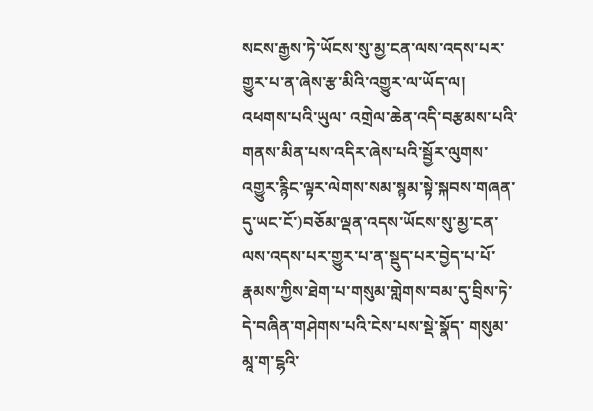སངས་རྒྱས་ཏེ་ཡོངས་སུ་མྱ་ངན་ལས་འདས་པར་གྱུར་པ་ན་ཞེས་རྩ་མིའི་འགྱུར་ལ་ཡོད་ལ། འཕགས་པའི་ཡུལ་ འགྲེལ་ཆེན་འདི་བརྩམས་པའི་གནས་མིན་པས་འདིར་ཞེས་པའི་སྦྱོར་ལུགས་འགྱུར་རྙིང་ལྟར་ལེགས་སམ་སྙམ་སྟེ་སྐབས་གཞན་ དུ་ཡང་ངོ་)བཅོམ་ལྡན་འདས་ཡོངས་སུ་མྱ་ངན་ལས་འདས་པར་གྱུར་པ་ན་སྡུད་པར་བྱེད་པ་པོ་ རྣམས་ཀྱིས་ཐེག་པ་གསུམ་གླེགས་བམ་དུ་བྲིས་ཏེ་དེ་བཞིན་གཤེགས་པའི་ངེས་པས་སྡེ་སྣོད་ གསུམ་མཱ་ག་ངྷའི་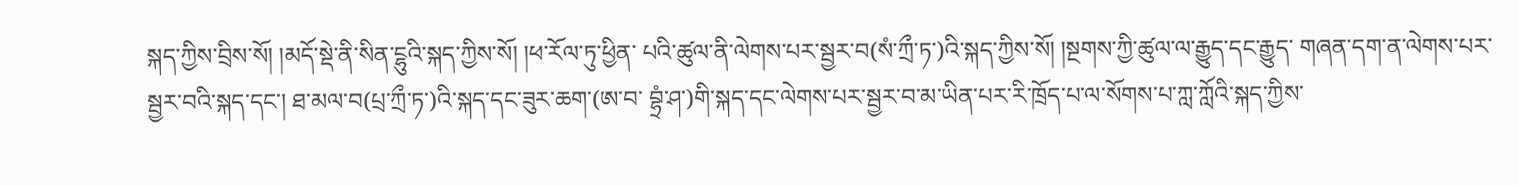སྐད་ཀྱིས་བྲིས་སོ། །མདོ་སྡེ་ནི་སིན་ངྷུའི་སྐད་ཀྱིས་སོ། །ཕ་རོལ་ཏུ་ཕྱིན་ པའི་ཚུལ་ནི་ལེགས་པར་སྦྱར་བ(སཾ་ཀྲྀ་ཏ་)འི་སྐད་ཀྱིས་སོ། །སྔགས་ཀྱི་ཚུལ་ལ་རྒྱུད་དང་རྒྱུད་ གཞན་དག་ན་ལེགས་པར་སྦྱར་བའི་སྐད་དང་། ཐ་མལ་བ(པྲ་ཀྲྀ་ཏ་)འི་སྐད་དང་ཟུར་ཆག་(ཨ་བ་ བྷྲཾ་ཤ་)གི་སྐད་དང་ལེགས་པར་སྦྱར་བ་མ་ཡིན་པར་རི་ཁྲོད་པ་ལ་སོགས་པ་ཀླ་ཀློའི་སྐད་ཀྱིས་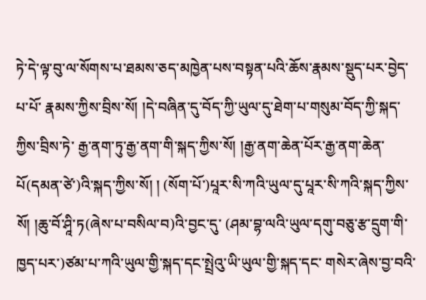ཏེ་དེ་ལྟ་བུ་ལ་སོགས་པ་ཐམས་ཅད་མཁྱེན་པས་བསྟན་པའི་ཆོས་རྣམས་སྡུད་པར་བྱེད་པ་པོ་ རྣམས་ཀྱིས་བྲིས་སོ། །དེ་བཞིན་དུ་བོད་ཀྱི་ཡུལ་དུ་ཐེག་པ་གསུམ་བོད་ཀྱི་སྐད་ཀྱིས་བྲིས་ཏེ་ རྒྱ་ནག་ཏུ་རྒྱ་ནག་གི་སྐད་ཀྱིས་སོ། །རྒྱ་ནག་ཆེན་པོར་རྒྱ་ནག་ཆེན་པོ(དམན་ཙེ་)འི་སྐད་ཀྱིས་སོ། ། (སོག་པོ་)པཱར་སི་ཀའི་ཡུལ་དུ་པཱར་སི་ཀའི་སྐད་ཀྱིས་སོ། །ཆུ་བོ་ཤཱི་ཏ(ཞེས་པ་བསིལ་བ)འི་བྱང་དུ་ (ཤམ་བྷ་ལའི་ཡུལ་དགུ་བཅུ་རྩ་དྲུག་གི་ཁྱད་པར་)ཙམ་པ་ཀའི་ཡུལ་གྱི་སྐད་དང་སྤྲེའུ་ཡི་ཡུལ་གྱི་སྐད་དང་ གསེར་ཞེས་བྱ་བའི་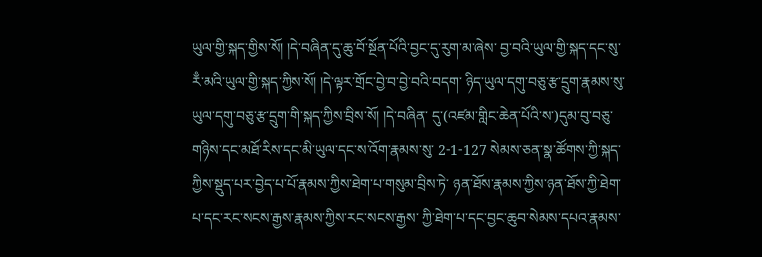ཡུལ་གྱི་སྐད་གྱིས་སོ། །དེ་བཞིན་དུ་ཆུ་བོ་སྔོན་པོའི་བྱང་དུ་རུག་མ་ཞེས་ བྱ་བའི་ཡུལ་གྱི་སྐད་དང་སུ་རྃ་མའི་ཡུལ་གྱི་སྐད་ཀྱིས་སོ། །དེ་ལྟར་གྲོང་བྱེ་བ་བྱེ་བའི་བདག་ ཉིད་ཡུལ་དགུ་བཅུ་རྩ་དྲུག་རྣམས་སུ་ཡུལ་དགུ་བཅུ་རྩ་དྲུག་གི་སྐད་ཀྱིས་བྲིས་སོ། །དེ་བཞིན་ དུ་(འཛམ་གླིང་ཆེན་པོའི་ས་)དུམ་བུ་བཅུ་གཉིས་དང་མཐོ་རིས་དང་མི་ཡུལ་དང་ས་འོག་རྣམས་སུ་ 2-1-127 སེམས་ཅན་སྣ་ཚོགས་ཀྱི་སྐད་ཀྱིས་སྡུད་པར་བྱེད་པ་པོ་རྣམས་ཀྱིས་ཐེག་པ་གསུམ་བྲིས་ཏེ་ ཉན་ཐོས་རྣམས་ཀྱིས་ཉན་ཐོས་ཀྱི་ཐེག་པ་དང་རང་སངས་རྒྱས་རྣམས་ཀྱིས་རང་སངས་རྒྱས་ ཀྱི་ཐེག་པ་དང་བྱང་ཆུབ་སེམས་དཔའ་རྣམས་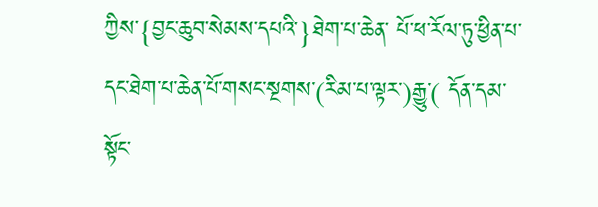ཀྱིས་{བྱང་ཆུབ་སེམས་དཔའི་}ཐེག་པ་ཆེན་ པོ་ཕ་རོལ་ཏུ་ཕྱིན་པ་དང་ཐེག་པ་ཆེན་པོ་གསང་སྔགས་(རིམ་པ་ལྟར་)རྒྱུ་( དོན་དམ་སྟོང་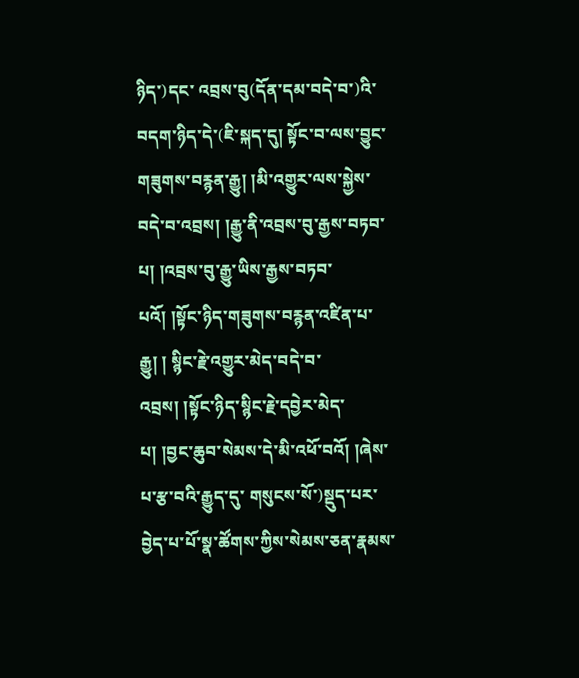ཉིད་)དང་ འབྲས་བུ(དོན་དམ་བདེ་བ་)འི་བདག་ཉིད་དེ་(ཇི་སྐད་དུ། སྟོང་བ་ལས་བྱུང་གཟུགས་བརྙན་རྒྱུ། །མི་འགྱུར་ལས་སྐྱེས་ བདེ་བ་འབྲས། །རྒྱུ་ནི་འབྲས་བུ་རྒྱས་བཏབ་པ། །འབྲས་བུ་རྒྱུ་ཡིས་རྒྱས་བཏབ་པའོ། །སྟོང་ཉིད་གཟུགས་བརྙན་འཛིན་པ་རྒྱུ། ། སྙིང་རྗེ་འགྱུར་མེད་བདེ་བ་འབྲས། །སྟོང་ཉིད་སྙིང་རྗེ་དབྱེར་མེད་པ། །བྱང་ཆུབ་སེམས་དེ་མི་འཕོ་བའོ། །ཞེས་པ་རྩ་བའི་རྒྱུད་དུ་ གསུངས་སོ་)སྡུད་པར་བྱེད་པ་པོ་སྣ་ཚོགས་ཀྱིས་སེམས་ཅན་རྣམས་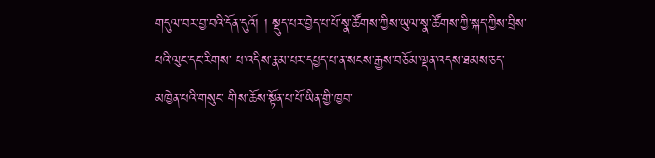གདུལ་བར་བྱ་བའི་དོན་དུའོ། ། སྡུད་པར་བྱེད་པ་པོ་སྣ་ཚོགས་ཀྱིས་ཡུལ་སྣ་ཚོགས་ཀྱི་སྐད་ཀྱིས་བྲིས་པའི་ལུང་དང་རིགས་ པ་འདིས་རྣམ་པར་དཔྱད་པ་ན་སངས་རྒྱས་བཅོམ་ལྡན་འདས་ཐམས་ཅད་མཁྱེན་པའི་གསུང་ གིས་ཆོས་སྟོན་པ་པོ་ཡིན་གྱི་ཁྱབ་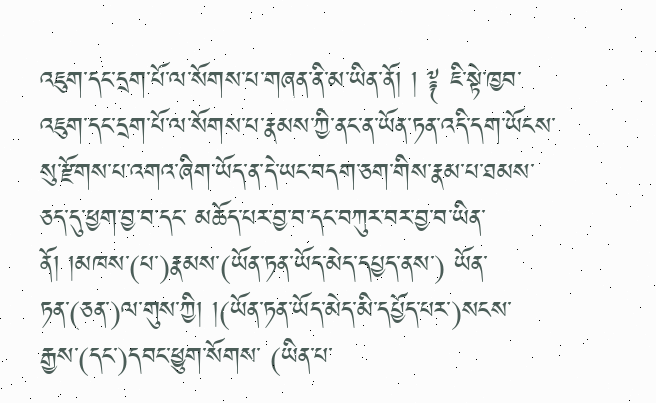འཇུག་དང་དྲག་པོ་ལ་སོགས་པ་གཞན་ནི་མ་ཡིན་ནོ། ། ༈ ཇི་སྟེ་ཁྱབ་འཇུག་དང་དྲག་པོ་ལ་སོགས་པ་རྣམས་ཀྱི་ནང་ན་ཡོན་ཏན་འདི་དག་ཡོངས་ སུ་རྫོགས་པ་འགའ་ཞིག་ཡོད་ན་དེ་ཡང་བདག་ཅག་གིས་རྣམ་པ་ཐམས་ཅད་དུ་ཕྱག་བྱ་བ་དང་ མཆོད་པར་བྱ་བ་དང་བཀུར་བར་བྱ་བ་ཡིན་ནོ། །མཁས་(པ་)རྣམས་(ཡོན་ཏན་ཡོད་མེད་དཔྱད་ནས་) ཡོན་ཏན་(ཅན་)ལ་གུས་ཀྱི། །(ཡོན་ཏན་ཡོད་མེད་མི་དཔྱོད་པར་)སངས་རྒྱས་(དང་)དབང་ཕྱུག་སོགས་ (ཡིན་པ་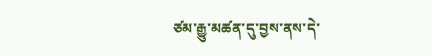ཙམ་རྒྱུ་མཚན་དུ་བྱས་ནས་དེ་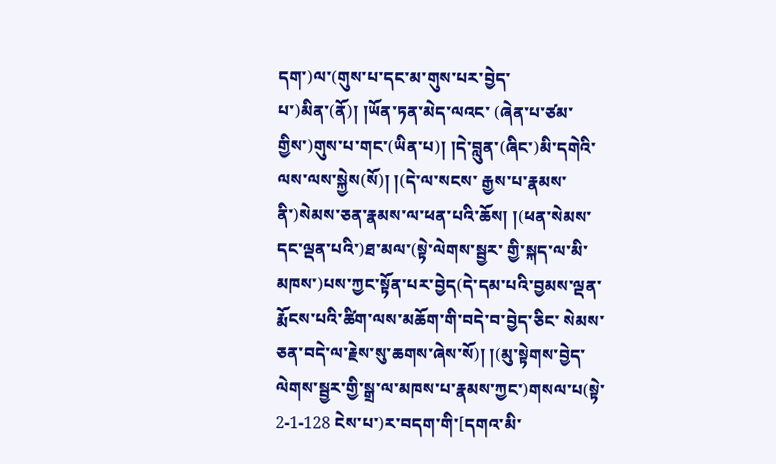དག་)ལ་(གུས་པ་དང་མ་གུས་པར་བྱེད་པ་)མིན་(ནོ)། །ཡོན་ཏན་མེད་ལའང་ (ཞེན་པ་ཙམ་གྱིས་)གུས་པ་གང་(ཡིན་པ)། །དེ་བླུན་(ཞིང་)མི་དགེའི་ལས་ལས་སྐྱེས(སོ)། །(དེ་ལ་སངས་ རྒྱས་པ་རྣམས་ནི་)སེམས་ཅན་རྣམས་ལ་ཕན་པའི་ཆོས། །(ཕན་སེམས་དང་ལྡན་པའི་)ཐ་མལ་(སྟེ་ལེགས་སྦྱར་ གྱི་སྐད་ལ་མི་མཁས་)པས་ཀྱང་སྟོན་པར་བྱེད(དེ་དམ་པའི་བྱམས་ལྡན་རྨོངས་པའི་ཚིག་ལས་མཆོག་གི་བདེ་བ་བྱེད་ཅིང་ སེམས་ཅན་བདེ་ལ་རྗེས་སུ་ཆགས་ཞེས་སོ)། །(མུ་སྟེགས་བྱེད་ལེགས་སྦྱར་གྱི་སྒྲ་ལ་མཁས་པ་རྣམས་ཀྱང་)གསལ་པ(སྟེ་ 2-1-128 ངེས་པ་)ར་བདག་གི་[དགའ་མི་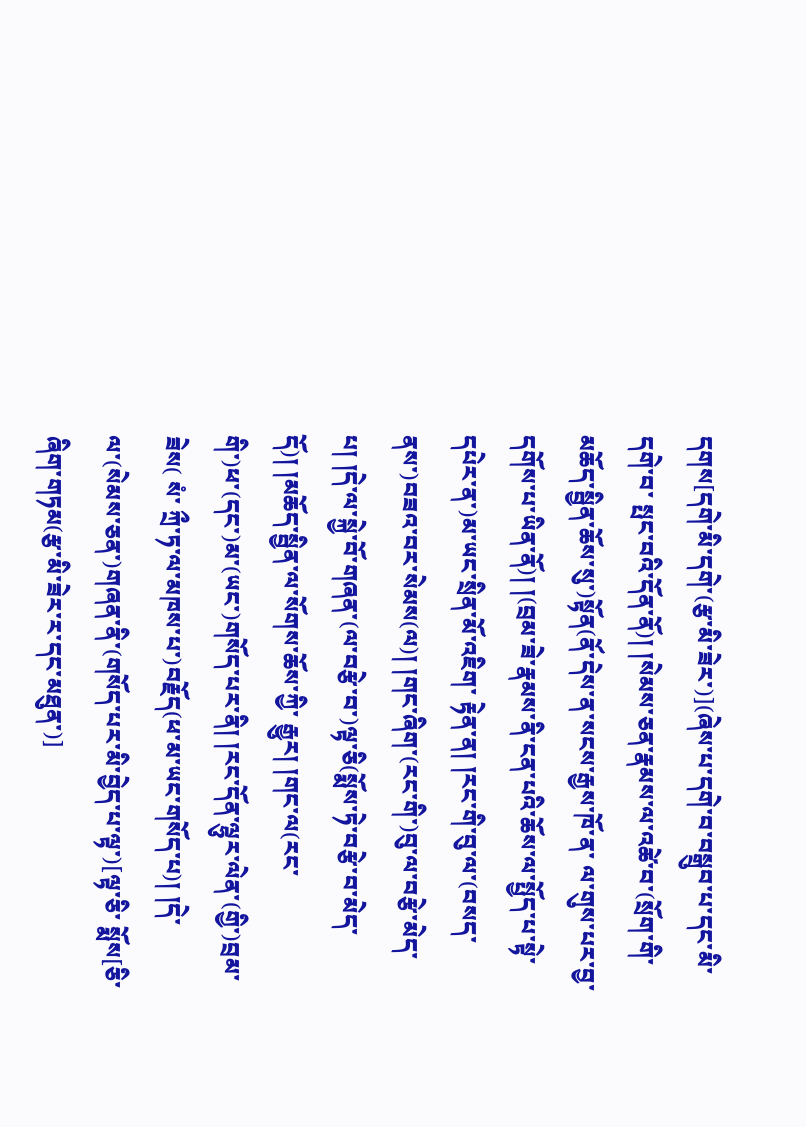དགས[དགེ་མི་དགེ་(རྩ་མི་ཟེར་)](ཞེས་པ་དགེ་བ་བསྒྲུབ་པ་དང་མི་དགེ་བ་ སྤང་བའི་དོན་ནོ)། །སེམས་ཅན་རྣམས་ལ་འཚེ་བ་(སྲོག་གི་མཆོད་སྦྱིན་ཆོས་སུ་)སྟོན(ནོ་དེས་ན་སངས་རྒྱས་ཁོ་ན་ ལ་གུས་པར་བྱ་དགོས་པ་ཡིན་ནོ)། །(བྲམ་ཟེ་རྣམས་ནི་ངན་པའི་ཆོས་ལ་སྤྱོད་པ་སྟེ་དཔེར་ན་)མ་ཡང་སྲིན་མོ་འཇིག་ རྟེན་ན། །རང་གི་བུ་ལ་(བསད་ནས་)བཟའ་བར་སེམས(ལ)། །གང་ཞིག་(རང་གི་)བུ་ལ་བརྩེ་མེད་ པ། །དེ་ལ་སྐྱེ་བོ་གཞན་(ལ་བརྩེ་བ་)ལྟ་ཅི(སྨོས་ཏེ་བརྩེ་བ་མེད་དོ)། །མཆོད་སྦྱིན་ལ་སོགས་ཆོས་ཀྱི་ རྒྱུར། །གང་ལ(རང་གི་)ཕ་(དང་)མ་(ཡང་)གསོད་པར་ནི། །རང་དོན་ལྷུར་ལེན་(གྱི་)བྲམ་ཟེས( སཾ་ ཀྲྀ་ཏ་ལ་མཁས་པ་)བརྗོད(ཕ་མ་ཡང་གསོད་པ)། །དེ་ལ་(སེམས་ཅན་)གཞན་ནི་(གསོད་པར་མི་བྱེད་པ་ལྟ་)[ལྟ་ཅི་ སྨོས[ཅི་ཞིག་གཏམ(རྩ་མི་ཟེར་ར་དང་མཐུན་)]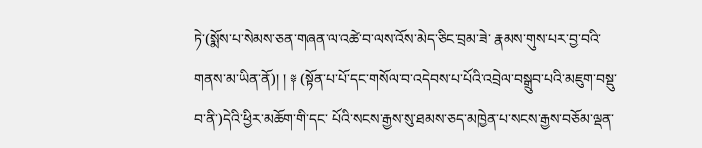ཏེ་(སྨོས་པ་སེམས་ཅན་གཞན་ལ་འཚེ་བ་ལས་འོས་མེད་ཅིང་བྲམ་ཟེ་ རྣམས་གུས་པར་བྱ་བའི་གནས་མ་ཡིན་ནོ)། ། ༈ (སྟོན་པ་པོ་དང་གསོལ་བ་འདེབས་པ་པོའི་འབྲེལ་བསྒྲུབ་པའི་མཇུག་བསྡུ་བ་ནི་)དེའི་ཕྱིར་མཆོག་གི་དང་ པོའི་སངས་རྒྱས་སུ་ཐམས་ཅད་མཁྱེན་པ་སངས་རྒྱས་བཅོམ་ལྡན་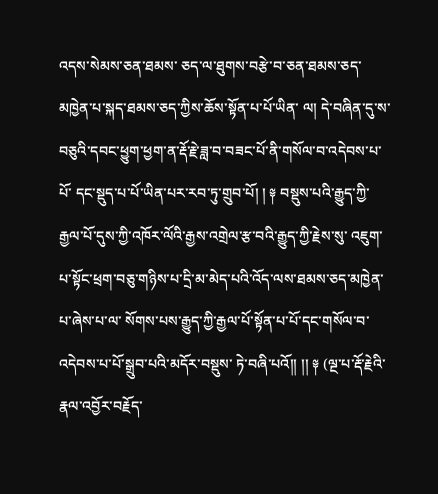འདས་སེམས་ཅན་ཐམས་ ཅད་ལ་ཐུགས་བརྩེ་བ་ཅན་ཐམས་ཅད་མཁྱེན་པ་སྐད་ཐམས་ཅད་ཀྱིས་ཆོས་སྟོན་པ་པོ་ཡིན་ ལ། དེ་བཞིན་དུ་ས་བཅུའི་དབང་ཕྱུག་ཕྱག་ན་རྡོ་རྗེ་ཟླ་བ་བཟང་པོ་ནི་གསོལ་བ་འདེབས་པ་པོ་ དང་སྡུད་པ་པོ་ཡིན་པར་རབ་ཏུ་གྲུབ་པོ། ། ༈ བསྡུས་པའི་རྒྱུད་ཀྱི་རྒྱལ་པོ་དུས་ཀྱི་འཁོར་ལོའི་རྒྱས་འགྲེལ་རྩ་བའི་རྒྱུད་ཀྱི་རྗེས་སུ་ འཇུག་པ་སྟོང་ཕྲག་བཅུ་གཉིས་པ་དྲི་མ་མེད་པའི་འོད་ལས་ཐམས་ཅད་མཁྱེན་པ་ཞེས་པ་ལ་ སོགས་པས་རྒྱུད་ཀྱི་རྒྱལ་པོ་སྟོན་པ་པོ་དང་གསོལ་བ་འདེབས་པ་པོ་སྒྲུབ་པའི་མདོར་བསྡུས་ ཏེ་བཞི་པའོ།། །། ༈ (ལྔ་པ་རྡོ་རྗེའི་རྣལ་འབྱོར་བརྗོད་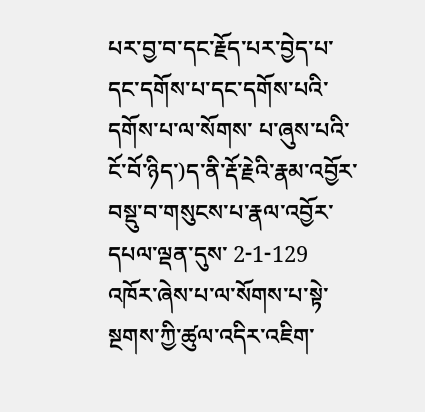པར་བྱ་བ་དང་རྗོད་པར་བྱེད་པ་དང་དགོས་པ་དང་དགོས་པའི་དགོས་པ་ལ་སོགས་ པ་ཞུས་པའི་ངོ་བོ་ཉིད་)ད་ནི་རྡོ་རྗེའི་རྣམ་འབྱོར་བསྡུ་བ་གསུངས་པ་རྣལ་འབྱོར་དཔལ་ལྡན་དུས་ 2-1-129 འཁོར་ཞེས་པ་ལ་སོགས་པ་སྟེ་སྔགས་ཀྱི་ཚུལ་འདིར་འཇིག་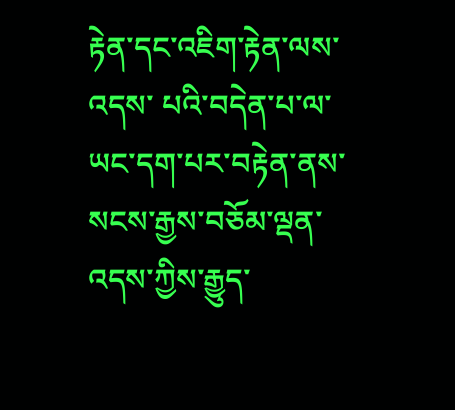རྟེན་དང་འཇིག་རྟེན་ལས་འདས་ པའི་བདེན་པ་ལ་ཡང་དག་པར་བརྟེན་ནས་སངས་རྒྱས་བཅོམ་ལྡན་འདས་ཀྱིས་རྒྱུད་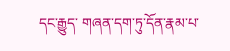དང་རྒྱུད་ གཞན་དག་ཏུ་དོན་རྣམ་པ་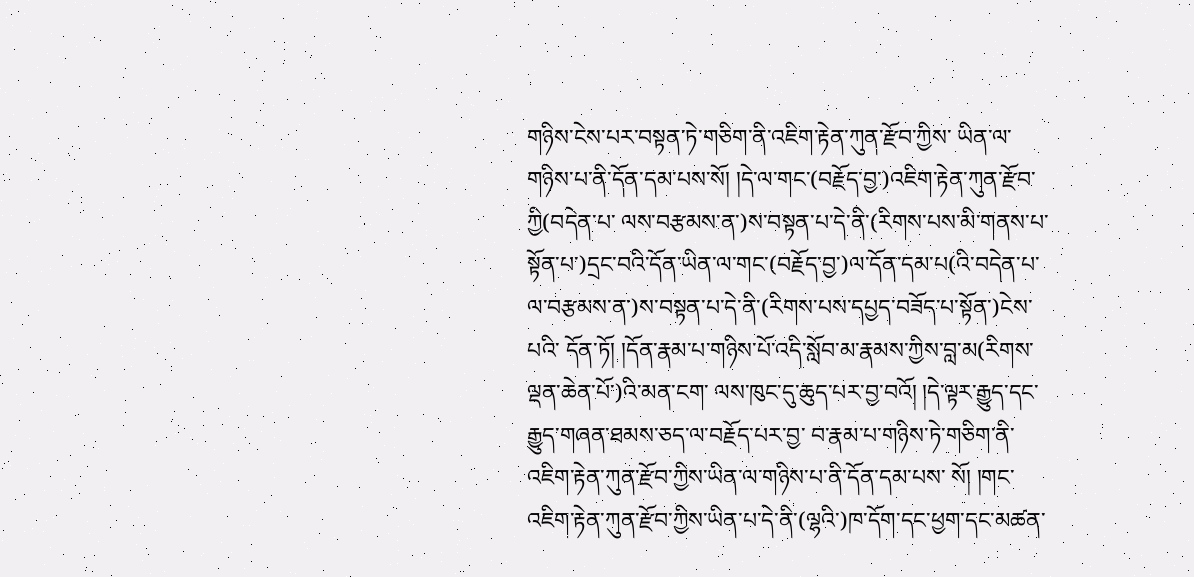གཉིས་ངེས་པར་བསྟན་ཏེ་གཅིག་ནི་འཇིག་རྟེན་ཀུན་རྫོབ་ཀྱིས་ ཡིན་ལ་གཉིས་པ་ནི་དོན་དམ་པས་སོ། །དེ་ལ་གང་(བརྗོད་བྱ་)འཇིག་རྟེན་ཀུན་རྫོབ་ཀྱི(བདེན་པ་ ལས་བརྩམས་ན་)ས་བསྟན་པ་དེ་ནི་(རིགས་པས་མི་གནས་པ་སྟོན་པ་)དྲང་བའི་དོན་ཡིན་ལ་གང་(བརྗོད་བྱ་)ལ་དོན་དམ་པ(འི་བདེན་པ་ལ་བརྩམས་ན་)ས་བསྟན་པ་དེ་ནི་(རིགས་པས་དཔྱད་བཟོད་པ་སྟོན་)ངེས་པའི་ དོན་ཏོ། །དོན་རྣམ་པ་གཉིས་པོ་འདི་སློབ་མ་རྣམས་ཀྱིས་བླ་མ(རིགས་ལྡན་ཆེན་པོ་)འི་མན་ངག་ ལས་ཁུང་དུ་ཆུད་པར་བྱ་བའོ། །དེ་ལྟར་རྒྱུད་དང་རྒྱུད་གཞན་ཐམས་ཅད་ལ་བརྗོད་པར་བྱ་ བ་རྣམ་པ་གཉིས་ཏེ་གཅིག་ནི་འཇིག་རྟེན་ཀུན་རྫོབ་ཀྱིས་ཡིན་ལ་གཉིས་པ་ནི་དོན་དམ་པས་ སོ། །གང་འཇིག་རྟེན་ཀུན་རྫོབ་ཀྱིས་ཡིན་པ་དེ་ནི་(ལྷའི་)ཁ་དོག་དང་ཕྱག་དང་མཚན་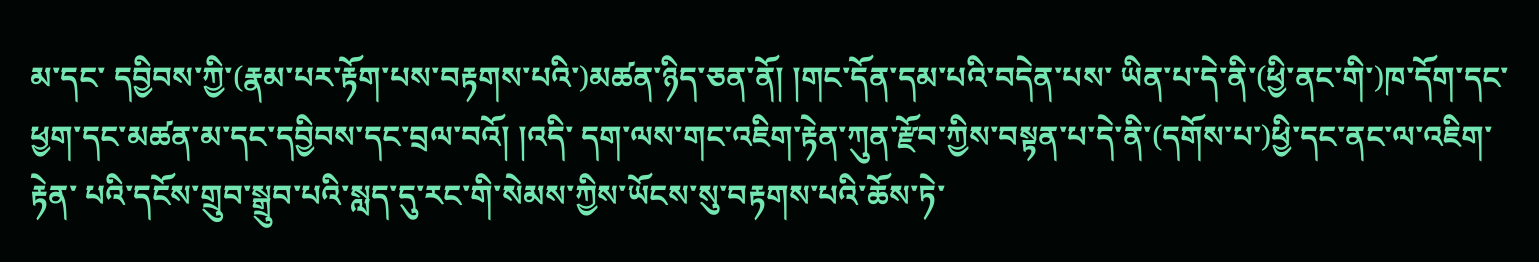མ་དང་ དབྱིབས་ཀྱི་(རྣམ་པར་རྟོག་པས་བརྟགས་པའི་)མཚན་ཉིད་ཅན་ནོ། །གང་དོན་དམ་པའི་བདེན་པས་ ཡིན་པ་དེ་ནི་(ཕྱི་ནང་གི་)ཁ་དོག་དང་ཕྱག་དང་མཚན་མ་དང་དབྱིབས་དང་བྲལ་བའོ། །འདི་ དག་ལས་གང་འཇིག་རྟེན་ཀུན་རྫོབ་ཀྱིས་བསྟན་པ་དེ་ནི་(དགོས་པ་)ཕྱི་དང་ནང་ལ་འཇིག་རྟེན་ པའི་དངོས་གྲུབ་སྒྲུབ་པའི་སླད་དུ་རང་གི་སེམས་ཀྱིས་ཡོངས་སུ་བརྟགས་པའི་ཆོས་ཏེ་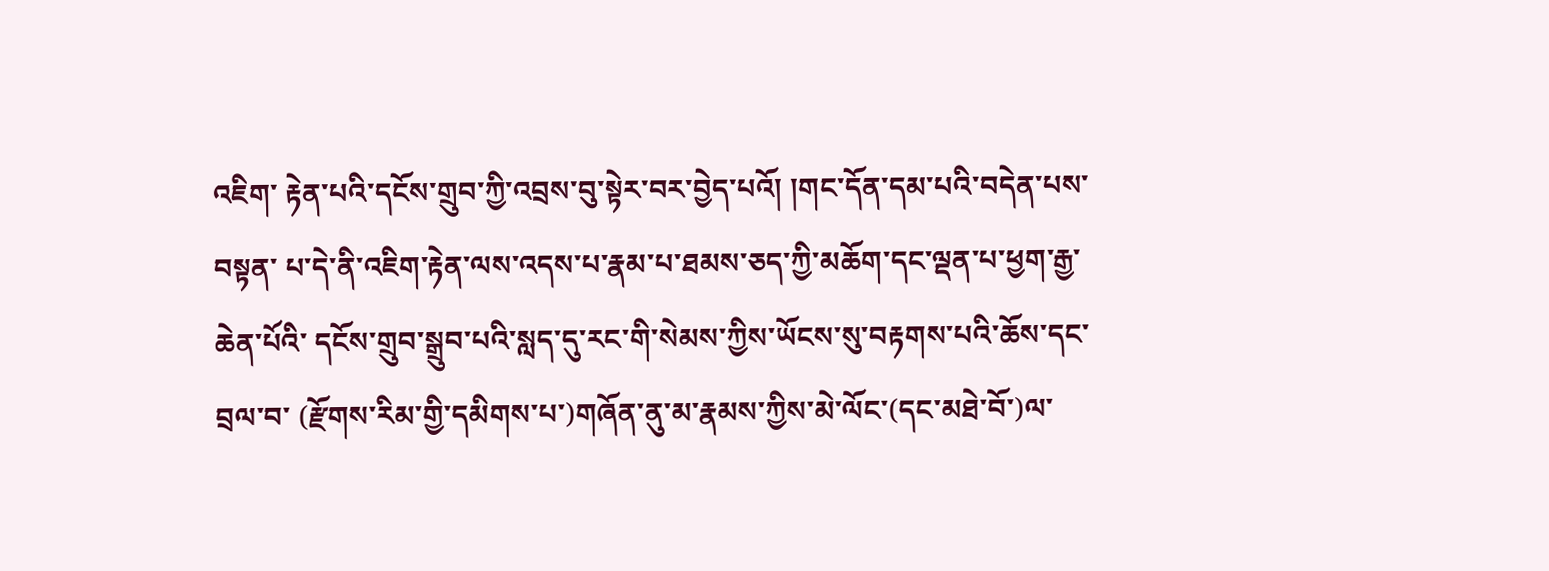འཇིག་ རྟེན་པའི་དངོས་གྲུབ་ཀྱི་འབྲས་བུ་སྟེར་བར་བྱེད་པའོ། །གང་དོན་དམ་པའི་བདེན་པས་བསྟན་ པ་དེ་ནི་འཇིག་རྟེན་ལས་འདས་པ་རྣམ་པ་ཐམས་ཅད་ཀྱི་མཆོག་དང་ལྡན་པ་ཕྱག་རྒྱ་ཆེན་པོའི་ དངོས་གྲུབ་སྒྲུབ་པའི་སླད་དུ་རང་གི་སེམས་ཀྱིས་ཡོངས་སུ་བརྟགས་པའི་ཆོས་དང་བྲལ་བ་ (རྫོགས་རིམ་གྱི་དམིགས་པ་)གཞོན་ནུ་མ་རྣམས་ཀྱིས་མེ་ལོང་(དང་མཐེ་བོ་)ལ་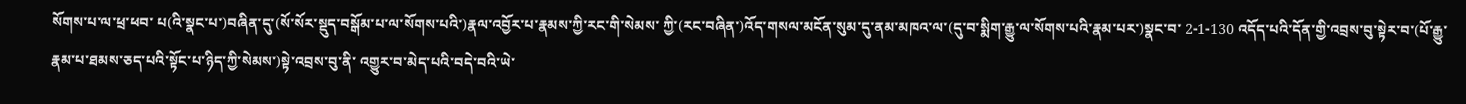སོགས་པ་ལ་ཕྲ་ཕབ་ པ(འི་སྣང་པ་)བཞིན་དུ་(སོ་སོར་སྡུད་བསྒོམ་པ་ལ་སོགས་པའི་)རྣལ་འབྱོར་པ་རྣམས་ཀྱི་རང་གི་སེམས་ ཀྱི་(རང་བཞིན་)འོད་གསལ་མངོན་སུམ་དུ་ནམ་མཁའ་ལ་(དུ་བ་སྨིག་རྒྱུ་ལ་སོགས་པའི་རྣམ་པར་)སྣང་བ་ 2-1-130 འདོད་པའི་དོན་གྱི་འབྲས་བུ་སྟེར་བ་(པོ་རྒྱུ་རྣམ་པ་ཐམས་ཅད་པའི་སྟོང་པ་ཉིད་ཀྱི་སེམས་)སྟེ་འབྲས་བུ་ནི་ འགྱུར་བ་མེད་པའི་བདེ་བའི་ཡེ་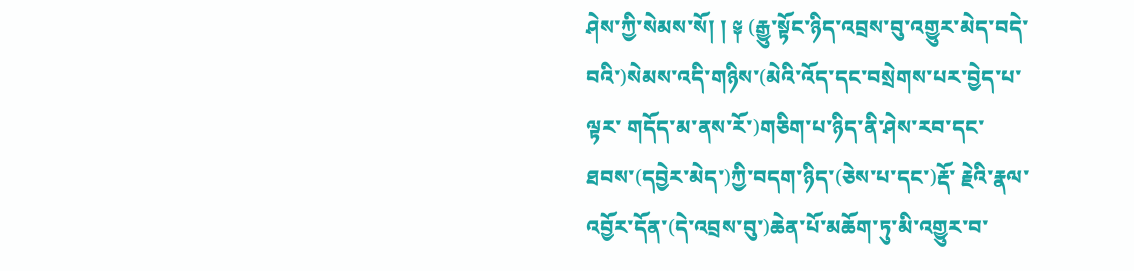ཤེས་ཀྱི་སེམས་སོ། ། ༈ (རྒྱུ་སྟོང་ཉིད་འབྲས་བུ་འགྱུར་མེད་བདེ་བའི་)སེམས་འདི་གཉིས་(མེའི་འོད་དང་བསྲེགས་པར་བྱེད་པ་ལྟར་ གདོད་མ་ནས་རོ་)གཅིག་པ་ཉིད་ནི་ཤེས་རབ་དང་ཐབས་(དབྱེར་མེད་)ཀྱི་བདག་ཉིད་(ཅེས་པ་དང་)རྡོ་ རྗེའི་རྣལ་འབྱོར་དོན་(དེ་འབྲས་བུ་)ཆེན་པོ་མཆོག་ཏུ་མི་འགྱུར་བ་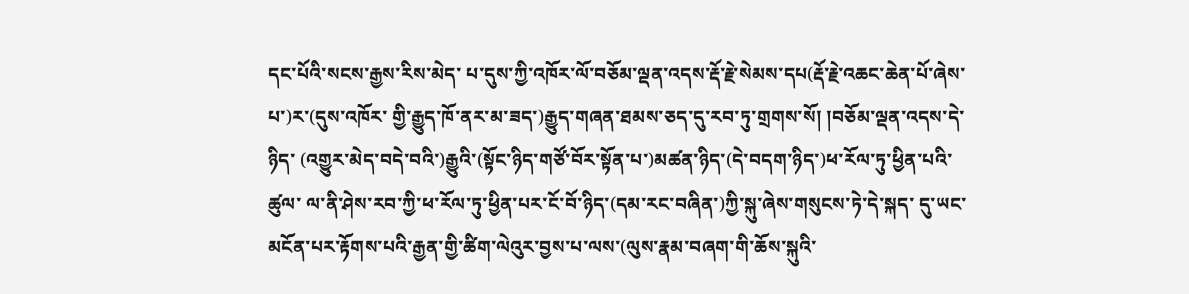དང་པོའི་སངས་རྒྱས་རིས་མེད་ པ་དུས་ཀྱི་འཁོར་ལོ་བཅོམ་ལྡན་འདས་རྡོ་རྗེ་སེམས་དཔ(རྡོ་རྗེ་འཆང་ཆེན་པོ་ཞེས་པ་)ར་(དུས་འཁོར་ གྱི་རྒྱུད་ཁོ་ནར་མ་ཟད་)རྒྱུད་གཞན་ཐམས་ཅད་དུ་རབ་ཏུ་གྲགས་སོ། །བཅོམ་ལྡན་འདས་དེ་ཉིད་ (འགྱུར་མེད་བདེ་བའི་)རྒྱུའི་(སྟོང་ཉིད་གཙོ་བོར་སྟོན་པ་)མཚན་ཉིད་(དེ་བདག་ཉིད་)ཕ་རོལ་ཏུ་ཕྱིན་པའི་ཚུལ་ ལ་ནི་ཤེས་རབ་ཀྱི་ཕ་རོལ་ཏུ་ཕྱིན་པར་ངོ་བོ་ཉིད་(དམ་རང་བཞིན་)ཀྱི་སྐུ་ཞེས་གསུངས་ཏེ་དེ་སྐད་ དུ་ཡང་མངོན་པར་རྟོགས་པའི་རྒྱན་གྱི་ཚིག་ལེའུར་བྱས་པ་ལས་(ལུས་རྣམ་བཞག་གི་ཆོས་སྐུའི་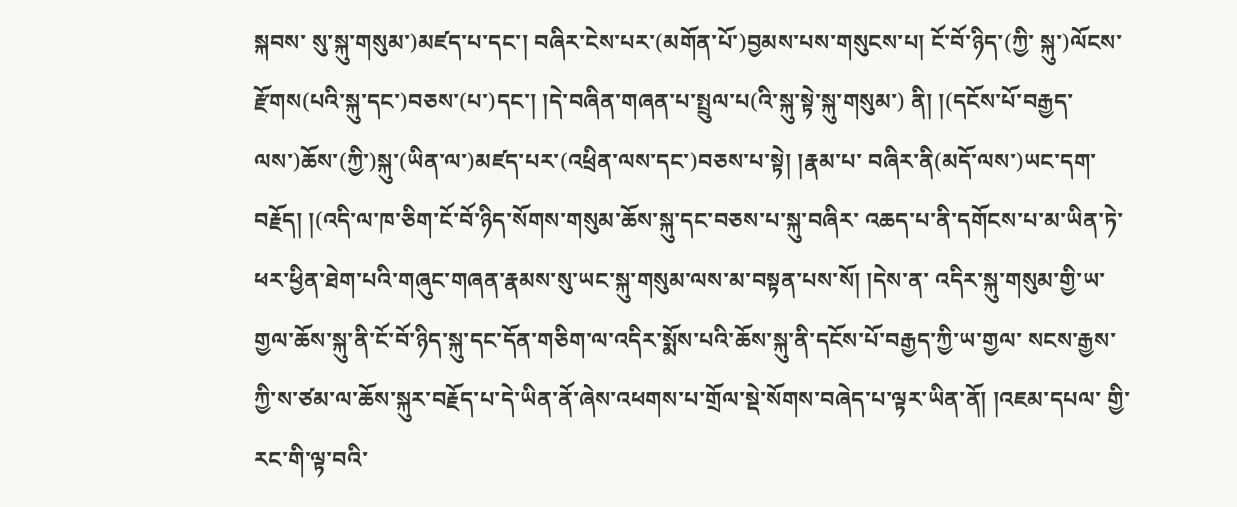སྐབས་ སུ་སྐུ་གསུམ་)མཛད་པ་དང་། བཞིར་ངེས་པར་(མགོན་པོ་)བྱམས་པས་གསུངས་པ། ངོ་བོ་ཉིད་(ཀྱི་ སྐུ་)ལོངས་རྫོགས(པའི་སྐུ་དང་)བཅས་(པ་)དང་། །དེ་བཞིན་གཞན་པ་སྤྲུལ་པ(འི་སྐུ་སྟེ་སྐུ་གསུམ་) ནི། །(དངོས་པོ་བརྒྱད་ལས་)ཆོས་(ཀྱི་)སྐུ་(ཡིན་ལ་)མཛད་པར་(འཕྲིན་ལས་དང་)བཅས་པ་སྟེ། །རྣམ་པ་ བཞིར་ནི(མདོ་ལས་)ཡང་དག་བརྗོད། །(འདི་ལ་ཁ་ཅིག་ངོ་བོ་ཉིད་སོགས་གསུམ་ཆོས་སྐུ་དང་བཅས་པ་སྐུ་བཞིར་ འཆད་པ་ནི་དགོངས་པ་མ་ཡིན་ཏེ་ཕར་ཕྱིན་ཐེག་པའི་གཞུང་གཞན་རྣམས་སུ་ཡང་སྐུ་གསུམ་ལས་མ་བསྟན་པས་སོ། །དེས་ན་ འདིར་སྐུ་གསུམ་གྱི་ཡ་གྱལ་ཆོས་སྐུ་ནི་ངོ་བོ་ཉིད་སྐུ་དང་དོན་གཅིག་ལ་འདིར་སྨོས་པའི་ཆོས་སྐུ་ནི་དངོས་པོ་བརྒྱད་ཀྱི་ཡ་གྱལ་ སངས་རྒྱས་ཀྱི་ས་ཙམ་ལ་ཆོས་སྐུར་བརྗོད་པ་དེ་ཡིན་ནོ་ཞེས་འཕགས་པ་གྲོལ་སྡེ་སོགས་བཞེད་པ་ལྟར་ཡིན་ནོ། །འཇམ་དཔལ་ གྱི་རང་གི་ལྟ་བའི་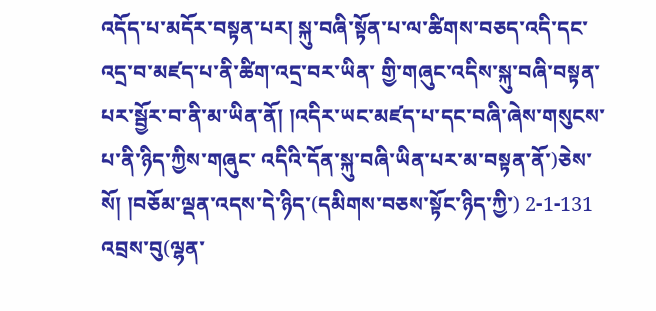འདོད་པ་མདོར་བསྟན་པར། སྐུ་བཞི་སྟོན་པ་ལ་ཚིགས་བཅད་འདི་དང་འདྲ་བ་མཛད་པ་ནི་ཚིག་འདྲ་བར་ཡིན་ གྱི་གཞུང་འདིས་སྐུ་བཞི་བསྟན་པར་སྦྱོར་བ་ནི་མ་ཡིན་ནོ། །འདིར་ཡང་མཛད་པ་དང་བཞི་ཞེས་གསུངས་པ་ནི་ཉིད་ཀྱིས་གཞུང་ འདིའི་དོན་སྐུ་བཞི་ཡིན་པར་མ་བསྟན་ནོ་)ཅེས་སོ། །བཅོམ་ལྡན་འདས་དེ་ཉིད་(དམིགས་བཅས་སྟོང་ཉིད་ཀྱི་) 2-1-131 འབྲས་བུ(ལྷན་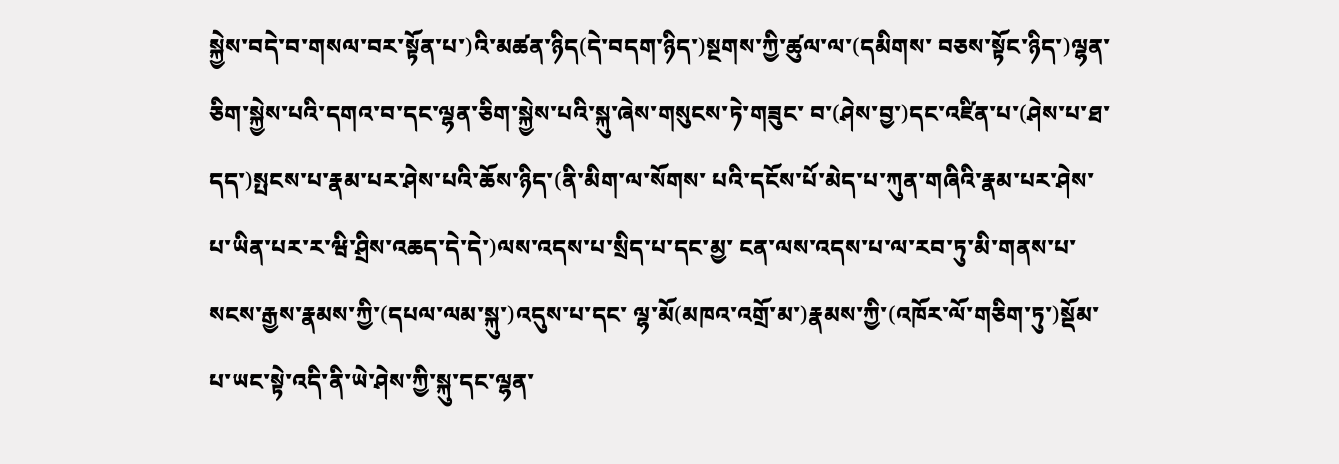སྐྱེས་བདེ་བ་གསལ་བར་སྟོན་པ་)འི་མཚན་ཉིད(དེ་བདག་ཉིད་)སྔགས་ཀྱི་ཚུལ་ལ་(དམིགས་ བཅས་སྟོང་ཉིད་)ལྷན་ཅིག་སྐྱེས་པའི་དགའ་བ་དང་ལྷན་ཅིག་སྐྱེས་པའི་སྐུ་ཞེས་གསུངས་ཏེ་གཟུང་ བ་(ཤེས་བྱ་)དང་འཛིན་པ་(ཤེས་པ་ཐ་དད་)སྤངས་པ་རྣམ་པར་ཤེས་པའི་ཆོས་ཉིད་(ནི་མིག་ལ་སོགས་ པའི་དངོས་པོ་མེད་པ་ཀུན་གཞིའི་རྣམ་པར་ཤེས་པ་ཡིན་པར་ར་ཝི་ཤྲིས་འཆད་དེ་དེ་)ལས་འདས་པ་སྲིད་པ་དང་མྱ་ ངན་ལས་འདས་པ་ལ་རབ་ཏུ་མི་གནས་པ་སངས་རྒྱས་རྣམས་ཀྱི་(དཔལ་ལམ་སྐུ་)འདུས་པ་དང་ ལྷ་མོ(མཁའ་འགྲོ་མ་)རྣམས་ཀྱི་(འཁོར་ལོ་གཅིག་ཏུ་)སྡོམ་པ་ཡང་སྟེ་འདི་ནི་ཡེ་ཤེས་ཀྱི་སྐུ་དང་ལྷན་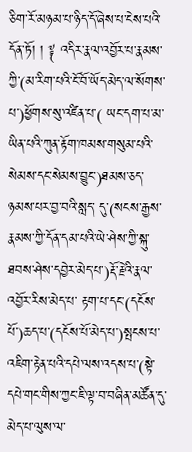ཅིག་རོ་མཉམ་པ་ཉིད་དོ་ཞེས་པ་ངེས་པའི་དོན་ཏོ། ། ༈ འདིར་རྣལ་འབྱོར་པ་རྣམས་ཀྱི་(མ་རིག་པའི་ངོ་བོ་ཡོད་མེད་ལ་སོགས་པ་)ཕྱོགས་སུ་འཛིན་པ་( ཡང་དག་པ་མ་ཡིན་པའི་ཀུན་རྟོག་ཁམས་གསུམ་པའི་སེམས་དང་སེམས་བྱུང་)ཐམས་ཅད་ཉམས་པར་བྱ་བའི་སླད་ དུ་(སངས་རྒྱས་རྣམས་ཀྱི་དོན་དམ་པའི་ཡེ་ཤེས་ཀྱི་སྐུ་ཐབས་ཤེས་དབྱེར་མེད་པ་)རྡོ་རྗེའི་རྣལ་འབྱོར་རིས་མེད་པ་ རྟག་པ་དང་(དངོས་པོ་)ཆད་པ་(དངོས་པོ་མེད་པ་)སྤངས་པ་འཇིག་རྟེན་པའི་དཔེ་ལས་འདས་པ་(སྟེ་ དཔེ་གང་གིས་ཀྱང་ཇི་ལྟ་བ་བཞིན་མཚོན་དུ་མེད་པ་ལུས་ལ་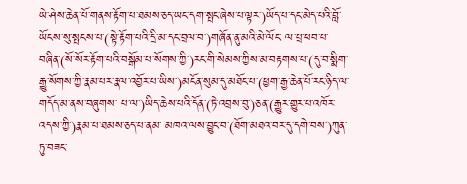ཡེ་ཤེས་ཆེན་པོ་གནས་རྟོག་པ་ཐམས་ཅད་ཡང་དག་སྤང་ཞེས་པ་ལྟར་)ཡོད་པ་དང་མེད་པའི་བློ་ཡོངས་སུ་སྤངས་པ་(སྟེ་རྟོག་པའི་དྲི་མ་དང་བྲལ་བ་)གཞོན་ནུ་མའི་མེ་ལོང་ ལ་པྲ་ཕབ་པ་བཞིན་(སོ་སོར་རྟོག་པའི་བསྒོམ་པ་སོགས་ཀྱི་)རང་གི་སེམས་ཀྱིས་མ་བརྟགས་པ་(དུ་བ་སྨིག་ རྒྱུ་སོགས་ཀྱི་རྣམ་པར་རྣལ་འབྱོར་པ་ཡིས་)མངོན་སུམ་དུ་མཐོང་པ་(ཕྱག་རྒྱ་ཆེན་པོ་རང་ཉིད་ལ་གདོད་མ་ནས་བཞུགས་ པ་ལ་)ཡིད་ཆེས་པའི་དོན་(ཏེ་འབྲས་བུ་)ཅན་(རྒྱུར་གྱུར་པ་འཁོར་འདས་ཀྱི་)རྣམ་པ་ཐམས་ཅད་པ་ནམ་ མཁའ་ལས་བྱུང་བ་(ཐོག་མཐའ་བར་དུ་དགེ་བས་)ཀུན་ཏུ་བཟང་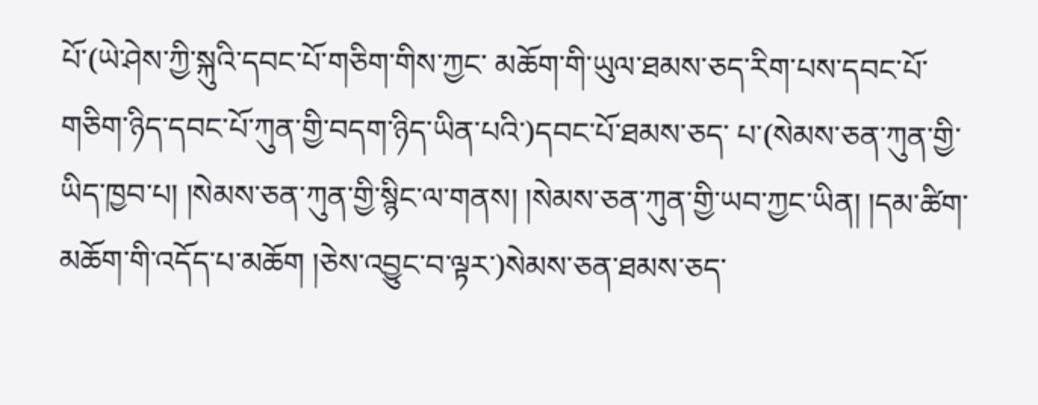པོ་(ཡེ་ཤེས་ཀྱི་སྐུའི་དབང་པོ་གཅིག་གིས་ཀྱང་ མཆོག་གི་ཡུལ་ཐམས་ཅད་རིག་པས་དབང་པོ་གཅིག་ཉིད་དབང་པོ་ཀུན་གྱི་བདག་ཉིད་ཡིན་པའི་)དབང་པོ་ཐམས་ཅད་ པ་(སེམས་ཅན་ཀུན་གྱི་ཡིད་ཁྱབ་པ། །སེམས་ཅན་ཀུན་གྱི་སྙིང་ལ་གནས། །སེམས་ཅན་ཀུན་གྱི་ཡབ་ཀྱང་ཡིན། །དམ་ཚིག་ མཆོག་གི་འདོད་པ་མཆོག །ཅེས་འབྱུང་བ་ལྟར་)སེམས་ཅན་ཐམས་ཅད་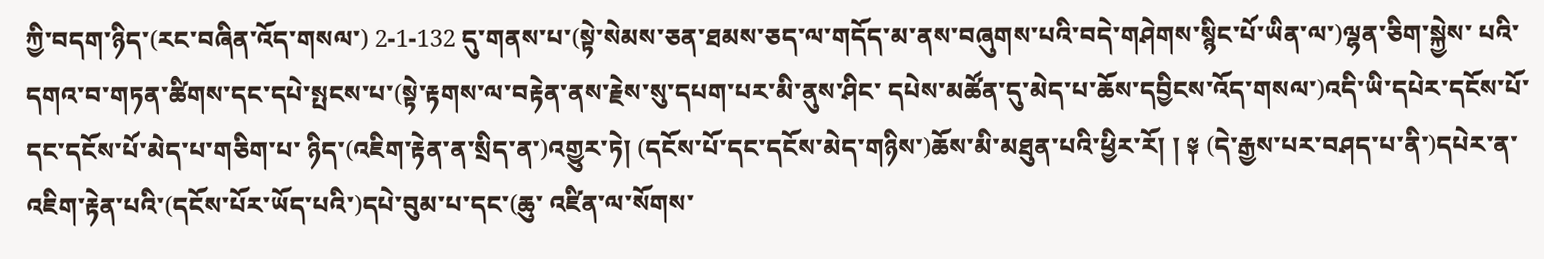ཀྱི་བདག་ཉིད་(རང་བཞིན་འོད་གསལ་) 2-1-132 དུ་གནས་པ་(སྟེ་སེམས་ཅན་ཐམས་ཅད་ལ་གདོད་མ་ནས་བཞུགས་པའི་བདེ་གཤེགས་སྙིང་པོ་ཡིན་ལ་)ལྷན་ཅིག་སྐྱེས་ པའི་དགའ་བ་གཏན་ཚིགས་དང་དཔེ་སྤངས་པ་(སྟེ་རྟགས་ལ་བརྟེན་ནས་རྗེས་སུ་དཔག་པར་མི་ནུས་ཤིང་ དཔེས་མཚོན་དུ་མེད་པ་ཆོས་དབྱིངས་འོད་གསལ་)འདི་ཡི་དཔེར་དངོས་པོ་དང་དངོས་པོ་མེད་པ་གཅིག་པ་ ཉིད་(འཇིག་རྟེན་ན་སྲིད་ན་)འགྱུར་ཏེ། (དངོས་པོ་དང་དངོས་མེད་གཉིས་)ཆོས་མི་མཐུན་པའི་ཕྱིར་རོ། ། ༈ (དེ་རྒྱས་པར་བཤད་པ་ནི་)དཔེར་ན་འཇིག་རྟེན་པའི་(དངོས་པོར་ཡོད་པའི་)དཔེ་བུམ་པ་དང་(ཆུ་ འཛིན་ལ་སོགས་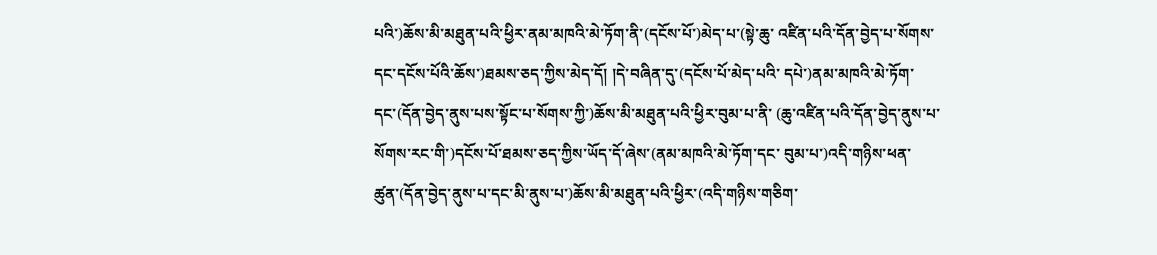པའི་)ཆོས་མི་མཐུན་པའི་ཕྱིར་ནམ་མཁའི་མེ་ཏོག་ནི་(དངོས་པོ་)མེད་པ་(སྟེ་ཆུ་ འཛིན་པའི་དོན་བྱེད་པ་སོགས་དང་དངོས་པོའི་ཆོས་)ཐམས་ཅད་ཀྱིས་མེད་དོ། །དེ་བཞིན་དུ་(དངོས་པོ་མེད་པའི་ དཔེ་)ནམ་མཁའི་མེ་ཏོག་དང་(དོན་བྱེད་ནུས་པས་སྟོང་པ་སོགས་ཀྱི་)ཆོས་མི་མཐུན་པའི་ཕྱིར་བུམ་པ་ནི་ (ཆུ་འཛིན་པའི་དོན་བྱེད་ནུས་པ་སོགས་རང་གི་)དངོས་པོ་ཐམས་ཅད་ཀྱིས་ཡོད་དོ་ཞེས་(ནམ་མཁའི་མེ་ཏོག་དང་ བུམ་པ་)འདི་གཉིས་ཕན་ཚུན་(དོན་བྱེད་ནུས་པ་དང་མི་ནུས་པ་)ཆོས་མི་མཐུན་པའི་ཕྱིར་(འདི་གཉིས་གཅིག་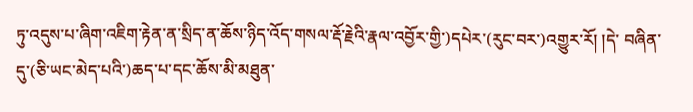ཏུ་འདུས་པ་ཞིག་འཇིག་རྟེན་ན་སྲིད་ན་ཆོས་ཉིད་འོད་གསལ་རྡོ་རྗེའི་རྣལ་འབྱོར་གྱི་)དཔེར་(རུང་བར་)འགྱུར་རོ། །དེ་ བཞིན་དུ་(ཅི་ཡང་མེད་པའི་)ཆད་པ་དང་ཆོས་མི་མཐུན་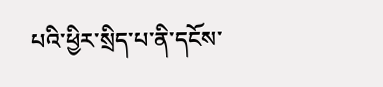པའི་ཕྱིར་སྲིད་པ་ནི་དངོས་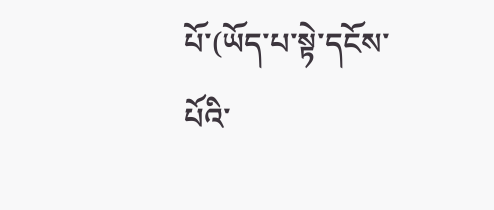པོ་(ཡོད་པ་སྟེ་དངོས་ པོའི་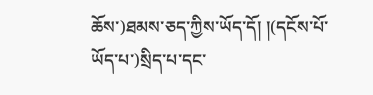ཆོས་)ཐམས་ཅད་ཀྱིས་ཡོད་དོ། །(དངོས་པོ་ཡོད་པ་)སྲིད་པ་དང་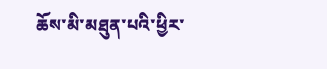ཆོས་མི་མཐུན་པའི་ཕྱིར་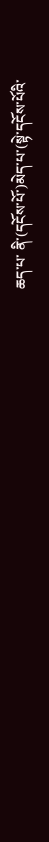ཆད་པ་ ནི་(དངོས་པོ་)མེད་པ་(སྟེ་དངོས་པོའི་